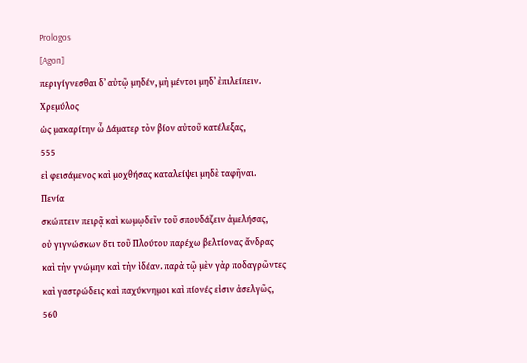Prologos
[Agon]
περιγίγνεσθαι δʼ αὐτῷ μηδέν, μὴ μέντοι μηδʼ ἐπιλείπειν.
Χρεμύλος
ὡς μακαρίτην ὦ Δάματερ τὸν βίον αὐτοῦ κατέλεξας,
555
εἰ φεισάμενος καὶ μοχθήσας καταλείψει μηδὲ ταφῆναι.
Πενία
σκώπτειν πειρᾷ καὶ κωμῳδεῖν τοῦ σπουδάζειν ἀμελήσας,
οὐ γιγνώσκων ὅτι τοῦ Πλούτου παρέχω βελτίονας ἄνδρας
καὶ τὴν γνώμην καὶ τὴν ἰδέαν. παρὰ τῷ μὲν γὰρ ποδαγρῶντες
καὶ γαστρώδεις καὶ παχύκνημοι καὶ πίονές εἰσιν ἀσελγῶς,
560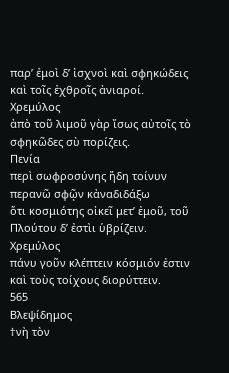παρʼ ἐμοὶ δʼ ἰσχνοὶ καὶ σφηκώδεις καὶ τοῖς ἐχθροῖς ἀνιαροί.
Χρεμύλος
ἀπὸ τοῦ λιμοῦ γὰρ ἴσως αὐτοῖς τὸ σφηκῶδες σὺ πορίζεις.
Πενία
περὶ σωφροσύνης ἤδη τοίνυν περανῶ σφῷν κἀναδιδάξω
ὅτι κοσμιότης οἰκεῖ μετʼ ἐμοῦ, τοῦ Πλούτου δʼ ἐστὶι ὑβρίζειν.
Χρεμύλος
πάνυ γοῦν κλέπτειν κόσμιόν ἐστιν καὶ τοὺς τοίχους διορύττειν.
565
Βλεψίδημος
†νὴ τὸν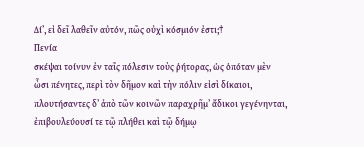Δίʼ, εἰ δεῖ λαθεῖν αὐτόν, πῶς οὐχὶ κόσμιόν ἐστι;†
Πενία
σκέψαι τοίνυν ἐν ταῖς πόλεσιν τοὺς ῥήτορας, ὡς ὁπόταν μὲν
ὦσι πένητες, περὶ τὸν δῆμον καὶ τὴν πόλιν εἰσὶ δίκαιοι,
πλουτήσαντες δʼ ἀπὸ τῶν κοινῶν παραχρῆμʼ ἄδικοι γεγένηνται,
ἐπιβουλεύουσί τε τῷ πλήθει καὶ τῷ δήμῳ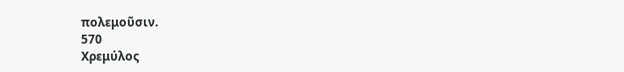πολεμοῦσιν.
570
Χρεμύλος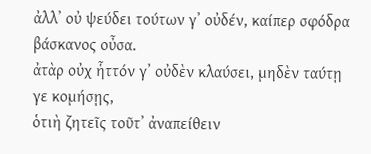ἀλλʼ οὐ ψεύδει τούτων γʼ οὐδέν, καίπερ σφόδρα βάσκανος οὖσα.
ἀτὰρ οὐχ ἧττόν γʼ οὐδὲν κλαύσει, μηδὲν ταύτῃ γε κομήσῃς,
ὁτιὴ ζητεῖς τοῦτʼ ἀναπείθειν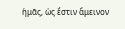ἡμᾶς, ὡς ἔστιν ἄμεινον